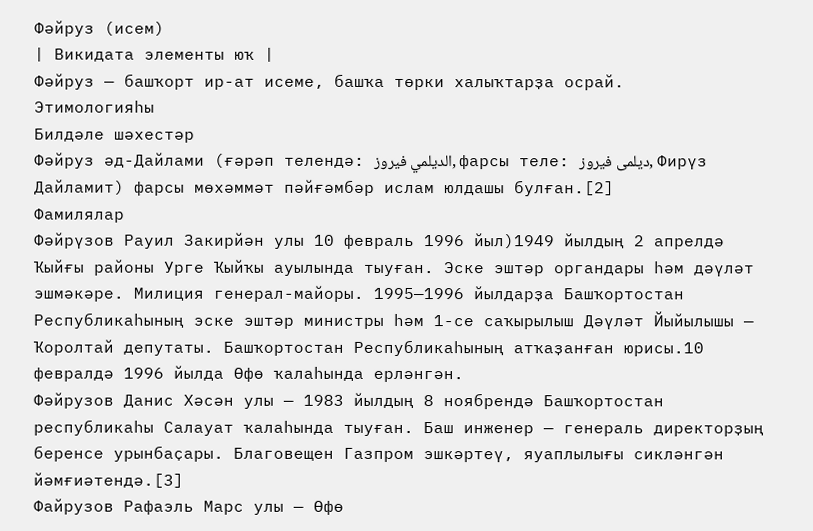Фәйруз (исем)
| Викидата элементы юҡ |
Фәйруз — башҡорт ир-ат исеме, башҡа төрки халыҡтарҙа осрай.
Этимологияһы
Билдәле шәхестәр
Фәйруз әд-Дайлами (ғәрәп телендә: الديلمي فيروز, фарсы теле: دیلمی فیروز, Фирүз Дайламит) фарсы мөхәммәт пәйғәмбәр ислам юлдашы булған.[2]
Фамилялар
Фәйрүзов Рауил Закирйән улы 10 февраль 1996 йыл)1949 йылдың 2 апрелдә Ҡыйғы районы Урге Ҡыйҡы ауылында тыуған. Эске эштәр органдары һәм дәүләт эшмәкәре. Милиция генерал-майоры. 1995—1996 йылдарҙа Башҡортостан Республикаһының эске эштәр министры һәм 1-се саҡырылыш Дәүләт Йыйылышы — Ҡоролтай депутаты. Башҡортостан Республикаһының атҡаҙанған юрисы.10 февралдә 1996 йылда Өфө ҡалаһында ерләнгән.
Фәйрузов Данис Хәсән улы — 1983 йылдың 8 ноябрендә Башҡортостан республикаһы Салауат ҡалаһында тыуған. Баш инженер — генераль директорҙың беренсе урынбаҫары. Благовещен Газпром эшкәртеү, яуаплылығы сикләнгән йәмғиәтендә.[3]
Файрузов Рафаэль Марс улы — Өфө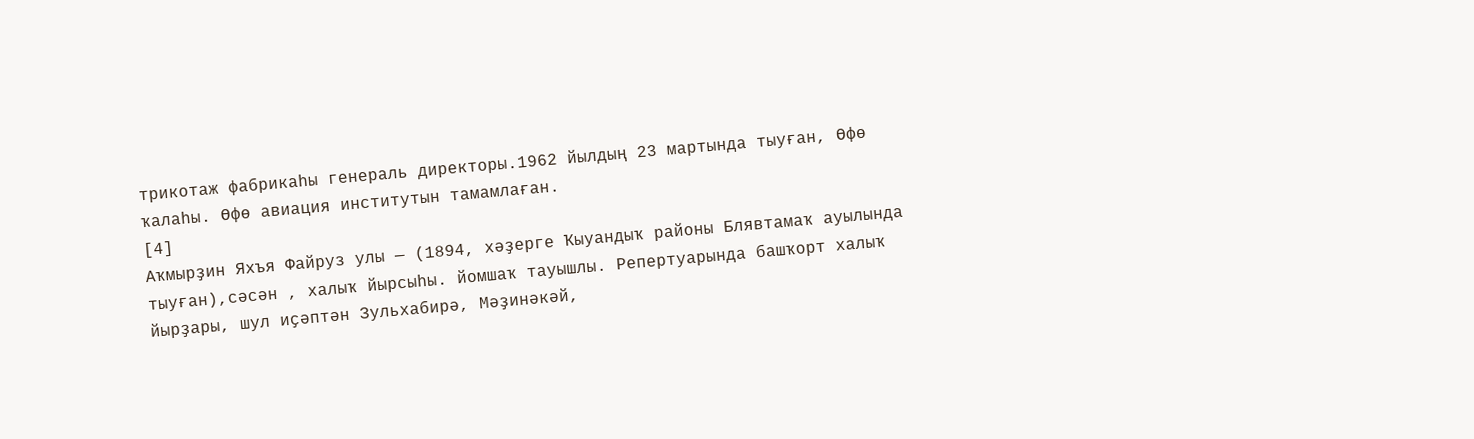трикотаж фабрикаһы генераль директоры.1962 йылдың 23 мартында тыуған, Өфө ҡалаһы. Өфө авиация институтын тамамлаған.
[4]
Аҡмырҙин Яхъя Файруз улы — (1894, хәҙерге Ҡыуандыҡ районы Блявтамаҡ ауылында тыуған),сәсән , халыҡ йырсыһы. йомшаҡ тауышлы. Репертуарында башҡорт халыҡ йырҙары, шул иҫәптән Зульхабирә, Мәҙинәкәй,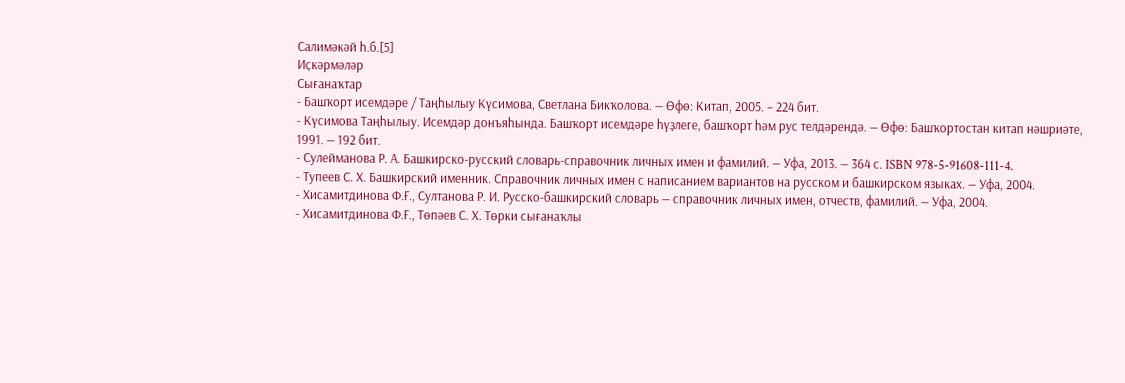Салимәкәй һ.б.[5]
Иҫкәрмәләр
Сығанаҡтар
- Башҡорт исемдәре / Таңһылыу Күсимова, Cветлана Бикҡолова. — Өфө: Китап, 2005. – 224 бит.
- Күсимова Таңһылыу. Исемдәр донъяһында. Башҡорт исемдәре һүҙлеге, башҡорт һәм рус телдәрендә. — Өфө: Башҡортостан китап нәшриәте, 1991. — 192 бит.
- Сулейманова Р. А. Башкирско-русский словарь-справочник личных имен и фамилий. — Уфа, 2013. — 364 с. ISBN 978-5-91608-111-4.
- Тупеев С. Х. Башкирский именник. Справочник личных имен с написанием вариантов на русском и башкирском языках. — Уфа, 2004.
- Хисамитдинова Ф.Ғ., Султанова Р. И. Русско-башкирский словарь — справочник личных имен, отчеств, фамилий. — Уфа, 2004.
- Хисамитдинова Ф.Ғ., Төпәев С. Х. Төрки сығанаҡлы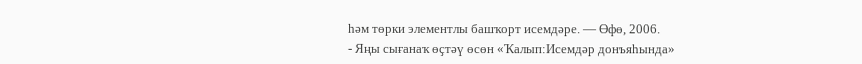һәм төрки элементлы башҡорт исемдәре. — Өфө, 2006.
- Яңы сығанаҡ өҫтәү өсөн «Ҡалып:Исемдәр донъяһында»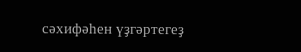сәхифәһен үҙгәртегеҙ